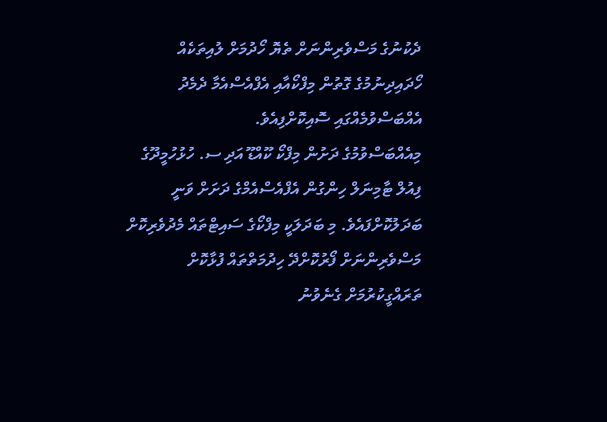ދެކުނުގެ މަސްވެރިންނަށް ތެޔޮ ހޯދުމަށް ލުއިތަކެއް ހޯދައިދިނުމުގެ ގޮތުން މިފްކޯއާއި އެފްއެސްއެމާ ދެމެދު އެއްބަސްވުމެއްގައި ސޮއިކޮށްފިއެވެ.
މިއެއްބަސްވުމުގެ ދަށުން މިފްކޯ ކޫއްޑޫ އަދި ސ. ހުޅުހުމީދޫގެ ފިއުލް ޓާމިނަލް ހިންގުން އެފްއެސްއެމްގެ ދަށަށް ވަނީ ބަދަލުކޮށްފައެވެ. މި ބަދަލަކީ މިފްކޯގެ ސައިޓްތައް މެދުވެރިކޮށް މަސްވެރިންނަށް ފޯރުކޮށްދޭ ހިދުމަތްތައް ފުޅާކޮށް ތަރައްގީކުރުމަށް ގެނެވުނު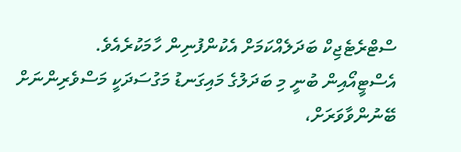ސްޓްރެޓެޖިކް ބަދަލެއްކަމަށް އެކުންފުނިން ހާމަކުރެއެވެ.
އެސްޓީއޯއިން ބުނީ މި ބަދަލުގެ މައިގަނޑު މަގުސަދަކީ މަސްވެރިންނަށް ބޭނުންވާވަރަށް،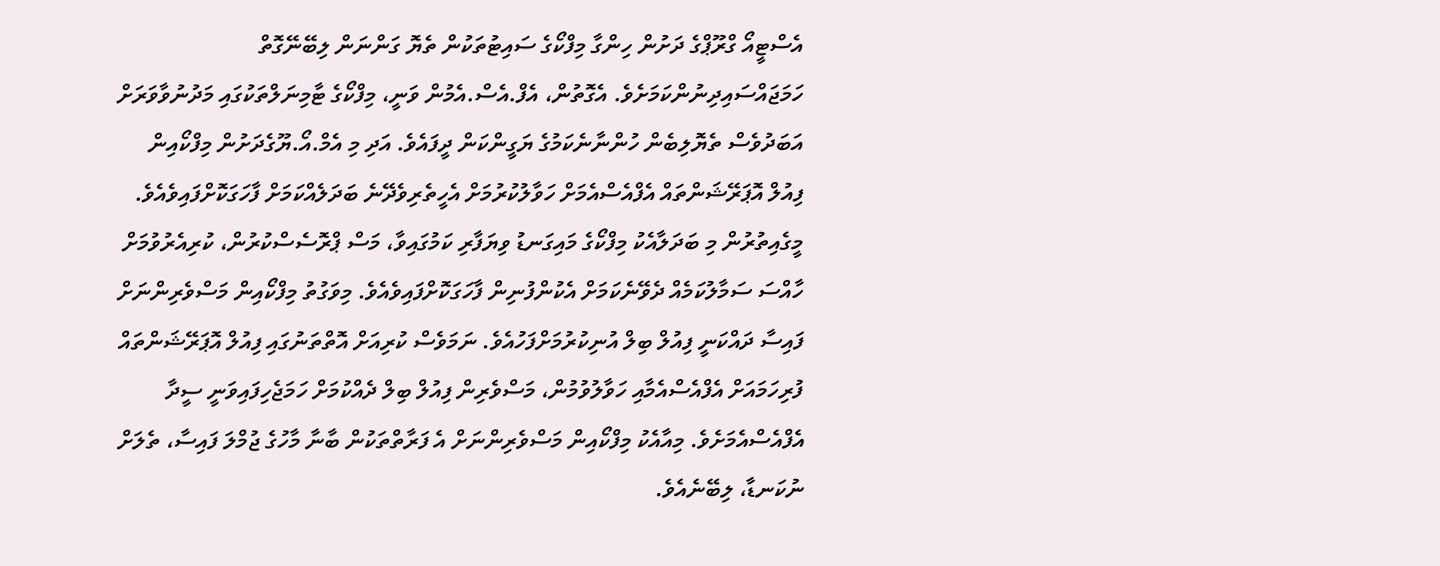އެސްޓީއޯ ގްރޫޕްގެ ދަށުން ހިންގާ މިފްކޯގެ ސައިޓުތަކުން ތެޔޮ ގަންނަން ލިބޭނޭގޮތް ހަމަޖައްސައިދިނުންކަމަށެވެ. އެގޮތުން، އެފް.އެސް.އެމުން ވަނީ، މިފްކޯގެ ޓާމިނަލްތަކުގައި މަދުނުވާވަރަށް އަބަދުވެސް ތެޔޮލިބެން ހުންނާނެކަމުގެ ޔަގީންކަން ދީފައެވެ. އަދި މި އެމް.އޯ.ޔޫގެދަށުން މިފްކޯއިން ފިއުލް އޮޕަރޭޝަންތައް އެފްއެސްއެމަށް ހަވާލުކުރުމަށް އެހީތެރިވެދޭނެ ބަދަލެއްކަމަށް ފާހަގަކޮށްފައިވެއެވެ.
މީގެއިތުރުން މި ބަދަލާއެކު މިފްކޯގެ މައިގަނޑު ވިޔަފާރި ކަމުގައިވާ، މަސް ޕްރޮސެސްކުރުން، ކުރިއެރުވުމަށް ހާއްސަ ސަމާލުކަމެއް ދެވޭނެކަމަށް އެކުންފުނިން ފާހަގަކޮށްފައިވެއެވެ. މިވަގުތު މިފްކޯއިން މަސްވެރިންނަށް ފައިސާ ދައްކަނީ ފިއުލް ބިލް އުނިކުރުމަށްފަހުއެވެ. ނަމަވެސް ކުރިއަށް އޮތްތަނުގައި ފިއުލް އޮޕަރޭޝަންތައް ފުރިހަމައަށް އެފްއެސްއެމާއި ހަވާލުވުމުން، މަސްވެރިން ފިއުލް ބިލް ދެއްކުމަށް ހަމަޖެހިފައިވަނީ ސީދާ އެފްއެސްއެމަށެވެ. މިއާއެކު މިފްކޯއިން މަސްވެރިންނަށް އެ ފަރާތްތަކުން ބާނާ މާހުގެ ޖުމްލަ ފައިސާ، ތެލަށް ނުކަނޑާ، ލިބޭނެއެވެ.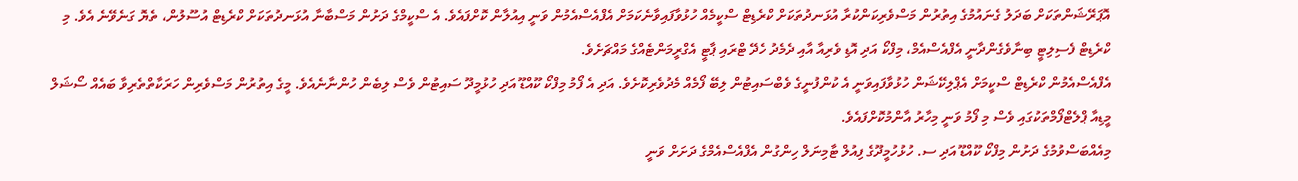އޮޕަރޭޝަންތަކަށް ބަދަލު ގެނައުމުގެ އިތުރުން މަސްވެރިކަންކުރާ އުޅަނދުތަކަށް ކްރެޑިޓް ސްކީމެއް ހުޅުވާފައިވާނެކަމަށް އެފްއެސްއެމުން ވަނީ އިއުލާން ކޮށްފައެވެ. އެ ސްކީމްގެ ދަށުން މަސްބާނާ އުޅަނދުތަކަށް ކްރެޑިޓް އުސޫލުން، ތެޔޮ ގަނެވޭނެ އެވެ. މި ކްރެޑިޓް ފެސިލިޓީ ބިނާވެގެންދާނީ އެފްއެސްއެމް، މިފްކޯ އަދި އޮޑި ވެރިއާ އާއި ދެމެދު ހެދޭ ޓްރައި ޕާޓީ އެގްރީމަންޓެއްގެ މައްޗަށެވެ.
އެފްއެސްއެމުން ކްރެޑިޓް ސްކީމަށް އެޕްލިކޭޝަން ހުޅުވާފައިވަނީ އެ ކުންފުނީގެ ވެބްސައިޓުން ލިބޭ ފޯމެއް މެދުވެރިކޮށެވެ. އަދި އެ ފޯމު މިފްކޯ ކޫއްޑޫ އަދި ހުޅުމީދޫ ސައިޓުން ވެސް ލިބެން ހުންނާނެއެވެ. މީގެ އިތުރުން މަސްވެރިން ހަރަކާތްތެރިވާ ބައެއް ސޯޝަލް މީޑިއާ ޕްލެޓްފޯމްތަކުގައި ވެސް މި ފޯމު ވަނީ މިހާރު އާންމުކޮށްފައެވެ.
މިއެއްބަސްވުމުގެ ދަށުން މިފްކޯ ކޫއްޑޫ އަދި ސ. ހުޅުހުމީދޫގެ ފިއުލް ޓާމިނަލް ހިންގުން އެފްއެސްއެމްގެ ދަށަށް ވަނީ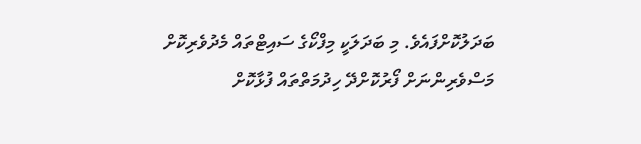ބަދަލުކޮށްފައެވެ. މި ބަދަލަކީ މިފްކޯގެ ސައިޓްތައް މެދުވެރިކޮށް މަސްވެރިންނަށް ފޯރުކޮށްދޭ ހިދުމަތްތައް ފުޅާކޮށް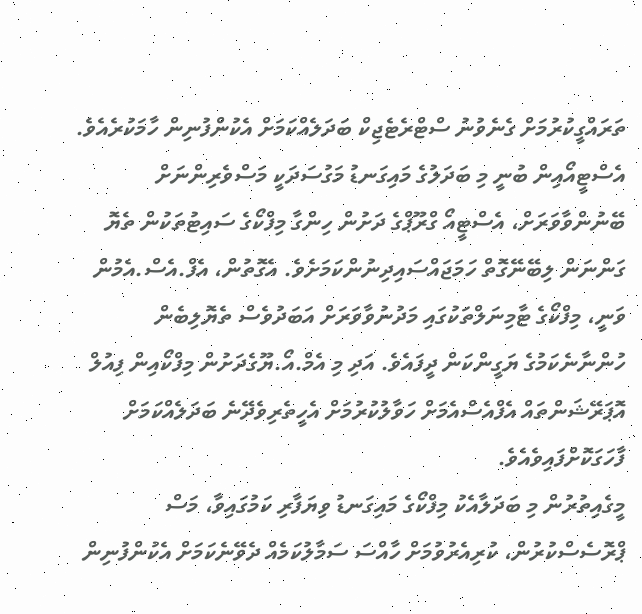ތަރައްގީކުރުމަށް ގެނެވުނު ސްޓްރެޓެޖިކް ބަދަލެއްކަމަށް އެކުންފުނިން ހާމަކުރެއެވެ.
އެސްޓީއޯއިން ބުނީ މި ބަދަލުގެ މައިގަނޑު މަގުސަދަކީ މަސްވެރިންނަށް ބޭނުންވާވަރަށް، އެސްޓީއޯ ގްރޫޕްގެ ދަށުން ހިންގާ މިފްކޯގެ ސައިޓުތަކުން ތެޔޮ ގަންނަން ލިބޭނޭގޮތް ހަމަޖައްސައިދިނުންކަމަށެވެ. އެގޮތުން، އެފް.އެސް.އެމުން ވަނީ، މިފްކޯގެ ޓާމިނަލްތަކުގައި މަދުނުވާވަރަށް އަބަދުވެސް ތެޔޮލިބެން ހުންނާނެކަމުގެ ޔަގީންކަން ދީފައެވެ. އަދި މި އެމް.އޯ.ޔޫގެދަށުން މިފްކޯއިން ފިއުލް އޮޕަރޭޝަންތައް އެފްއެސްއެމަށް ހަވާލުކުރުމަށް އެހީތެރިވެދޭނެ ބަދަލެއްކަމަށް ފާހަގަކޮށްފައިވެއެވެ.
މީގެއިތުރުން މި ބަދަލާއެކު މިފްކޯގެ މައިގަނޑު ވިޔަފާރި ކަމުގައިވާ، މަސް ޕްރޮސެސްކުރުން، ކުރިއެރުވުމަށް ހާއްސަ ސަމާލުކަމެއް ދެވޭނެކަމަށް އެކުންފުނިން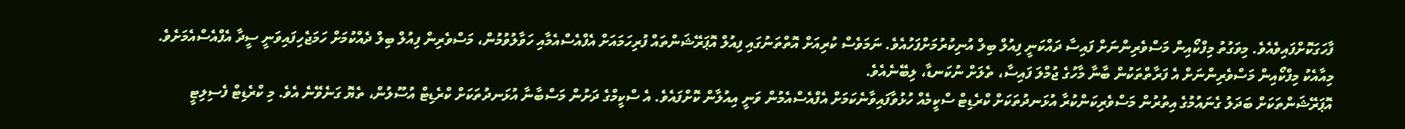ފާހަގަކޮށްފައިވެއެވެ. މިވަގުތު މިފްކޯއިން މަސްވެރިންނަށް ފައިސާ ދައްކަނީ ފިއުލް ބިލް އުނިކުރުމަށްފަހުއެވެ. ނަމަވެސް ކުރިއަށް އޮތްތަނުގައި ފިއުލް އޮޕަރޭޝަންތައް ފުރިހަމައަށް އެފްއެސްއެމާއި ހަވާލުވުމުން، މަސްވެރިން ފިއުލް ބިލް ދެއްކުމަށް ހަމަޖެހިފައިވަނީ ސީދާ އެފްއެސްއެމަށެވެ. މިއާއެކު މިފްކޯއިން މަސްވެރިންނަށް އެ ފަރާތްތަކުން ބާނާ މާހުގެ ޖުމްލަ ފައިސާ، ތެލަށް ނުކަނޑާ، ލިބޭނެއެވެ.
އޮޕަރޭޝަންތަކަށް ބަދަލު ގެނައުމުގެ އިތުރުން މަސްވެރިކަންކުރާ އުޅަނދުތަކަށް ކްރެޑިޓް ސްކީމެއް ހުޅުވާފައިވާނެކަމަށް އެފްއެސްއެމުން ވަނީ އިއުލާން ކޮށްފައެވެ. އެ ސްކީމްގެ ދަށުން މަސްބާނާ އުޅަނދުތަކަށް ކްރެޑިޓް އުސޫލުން، ތެޔޮ ގަނެވޭނެ އެވެ. މި ކްރެޑިޓް ފެސިލިޓީ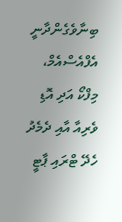ބިނާވެގެންދާނީ އެފްއެސްއެމް، މިފްކޯ އަދި އޮޑި ވެރިއާ އާއި ދެމެދު ހެދޭ ޓްރައި ޕާޓީ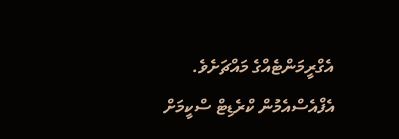އެގްރީމަންޓެއްގެ މައްޗަށެވެ.
އެފްއެސްއެމުން ކްރެޑިޓް ސްކީމަށް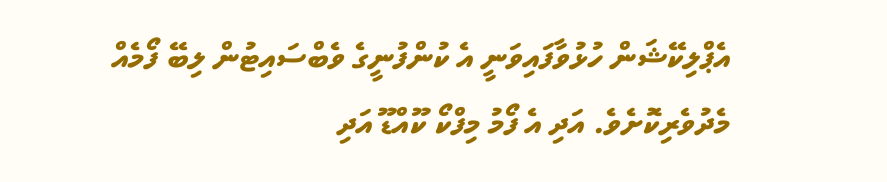އެޕްލިކޭޝަން ހުޅުވާފައިވަނީ އެ ކުންފުނީގެ ވެބްސައިޓުން ލިބޭ ފޯމެއް މެދުވެރިކޮށެވެ. އަދި އެ ފޯމު މިފްކޯ ކޫއްޑޫ އަދި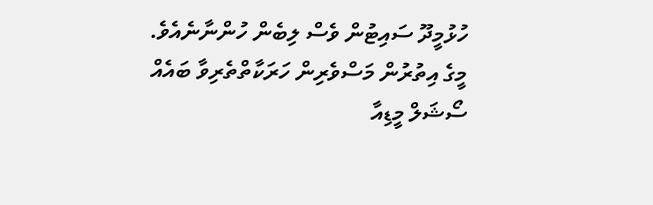ހުޅުމީދޫ ސައިޓުން ވެސް ލިބެން ހުންނާނެއެވެ. މީގެ އިތުރުން މަސްވެރިން ހަރަކާތްތެރިވާ ބައެއް ސޯޝަލް މީޑިއާ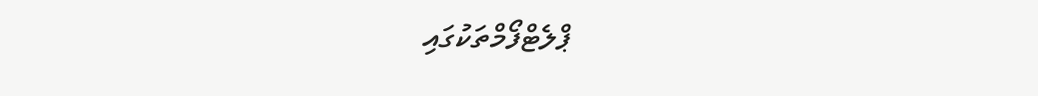ޕްލެޓްފޯމްތަކުގައި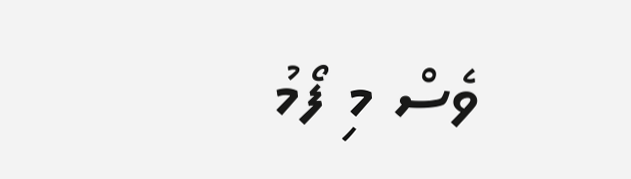ވެސް މި ފޯމު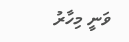ވަނީ މިހާރު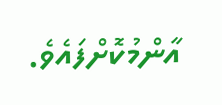އާންމުކޮށްފައެވެ.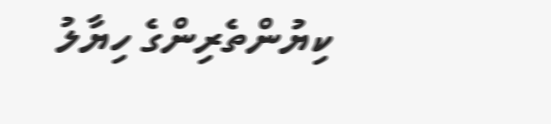ކިޔުންތެރިންގެ ހިޔާލު